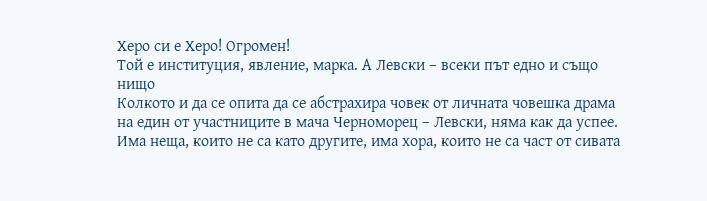Херо си е Херо! Огромен!
Той е институция, явление, марка. А Левски – всеки път едно и също нищо
Колкото и да се опита да се абстрахира човек от личната човешка драма на един от участниците в мача Черноморец – Левски, няма как да успее. Има неща, които не са като другите, има хора, които не са част от сивата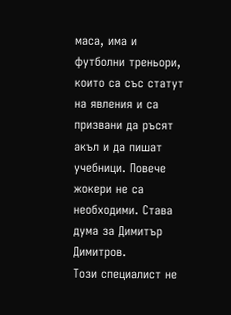маса, има и футболни треньори, които са със статут на явления и са призвани да ръсят акъл и да пишат учебници. Повече жокери не са необходими. Става дума за Димитър Димитров.
Този специалист не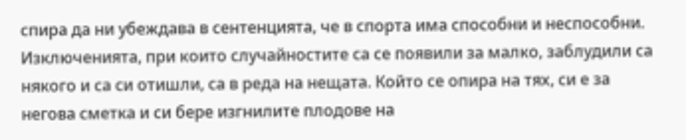спира да ни убеждава в сентенцията, че в спорта има способни и неспособни. Изключенията, при които случайностите са се появили за малко, заблудили са някого и са си отишли, са в реда на нещата. Който се опира на тях, си е за негова сметка и си бере изгнилите плодове на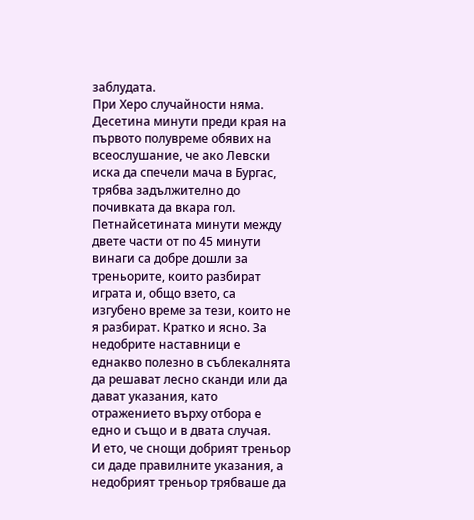заблудата.
При Херо случайности няма. Десетина минути преди края на първото полувреме обявих на всеослушание, че ако Левски иска да спечели мача в Бургас, трябва задължително до почивката да вкара гол.
Петнайсетината минути между двете части от по 45 минути винаги са добре дошли за треньорите, които разбират играта и, общо взето, са изгубено време за тези, които не я разбират. Кратко и ясно. За недобрите наставници е еднакво полезно в съблекалнята да решават лесно сканди или да дават указания, като отражението върху отбора е едно и също и в двата случая.
И ето, че снощи добрият треньор си даде правилните указания, а недобрият треньор трябваше да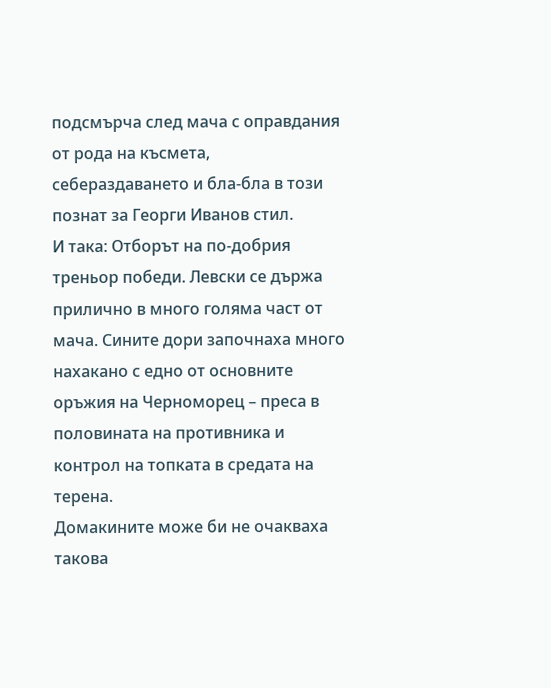подсмърча след мача с оправдания от рода на късмета, себераздаването и бла-бла в този познат за Георги Иванов стил.
И така: Отборът на по-добрия треньор победи. Левски се държа прилично в много голяма част от мача. Сините дори започнаха много нахакано с едно от основните оръжия на Черноморец – преса в половината на противника и контрол на топката в средата на терена.
Домакините може би не очакваха такова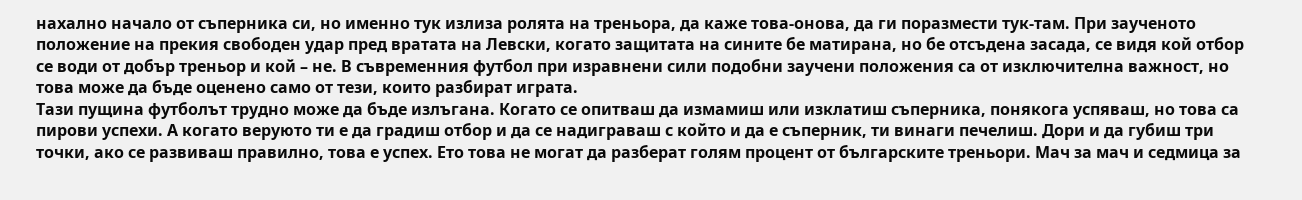нахално начало от съперника си, но именно тук излиза ролята на треньора, да каже това-онова, да ги поразмести тук-там. При заученото положение на прекия свободен удар пред вратата на Левски, когато защитата на сините бе матирана, но бе отсъдена засада, се видя кой отбор се води от добър треньор и кой – не. В съвременния футбол при изравнени сили подобни заучени положения са от изключителна важност, но това може да бъде оценено само от тези, които разбират играта.
Тази пущина футболът трудно може да бъде излъгана. Когато се опитваш да измамиш или изклатиш съперника, понякога успяваш, но това са пирови успехи. А когато веруюто ти е да градиш отбор и да се надиграваш с който и да е съперник, ти винаги печелиш. Дори и да губиш три точки, ако се развиваш правилно, това е успех. Ето това не могат да разберат голям процент от българските треньори. Мач за мач и седмица за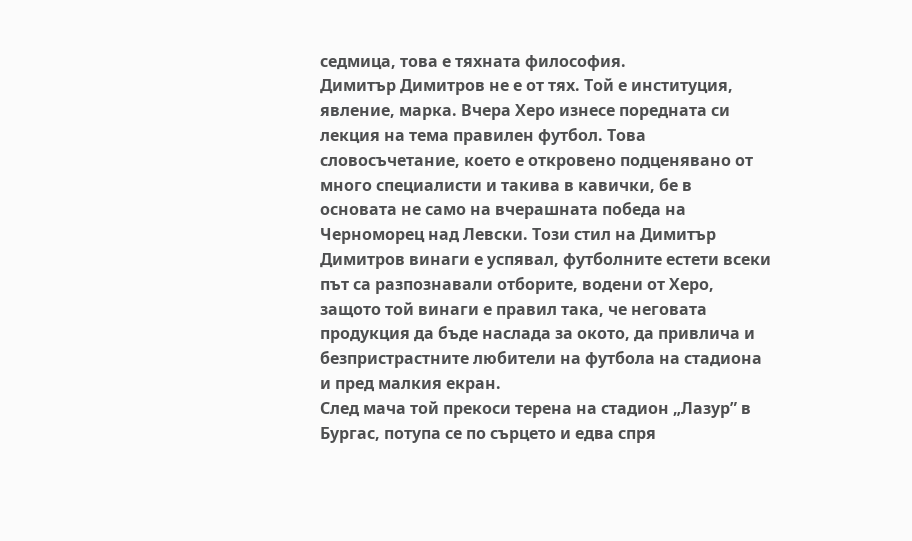седмица, това е тяхната философия.
Димитър Димитров не е от тях. Той е институция, явление, марка. Вчера Херо изнесе поредната си лекция на тема правилен футбол. Това словосъчетание, което е откровено подценявано от много специалисти и такива в кавички, бе в основата не само на вчерашната победа на Черноморец над Левски. Този стил на Димитър Димитров винаги е успявал, футболните естети всеки път са разпознавали отборите, водени от Херо, защото той винаги е правил така, че неговата продукция да бъде наслада за окото, да привлича и безпристрастните любители на футбола на стадиона и пред малкия екран.
След мача той прекоси терена на стадион „Лазур” в Бургас, потупа се по сърцето и едва спря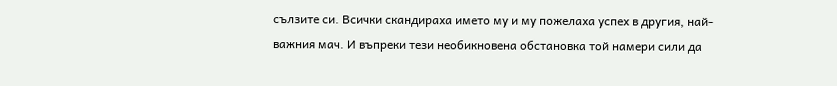сълзите си. Всички скандираха името му и му пожелаха успех в другия, най-важния мач. И въпреки тези необикновена обстановка той намери сили да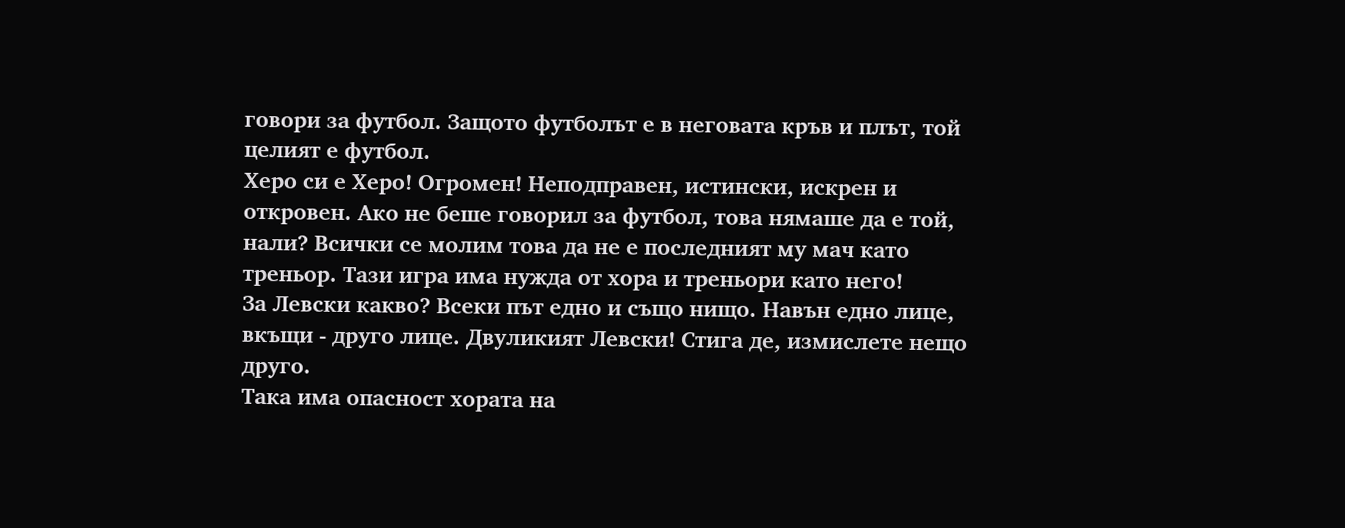говори за футбол. Защото футболът е в неговата кръв и плът, той целият е футбол.
Херо си е Херо! Огромен! Неподправен, истински, искрен и откровен. Ако не беше говорил за футбол, това нямаше да е той, нали? Всички се молим това да не е последният му мач като треньор. Тази игра има нужда от хора и треньори като него!
За Левски какво? Всеки път едно и също нищо. Навън едно лице, вкъщи - друго лице. Двуликият Левски! Стига де, измислете нещо друго.
Така има опасност хората на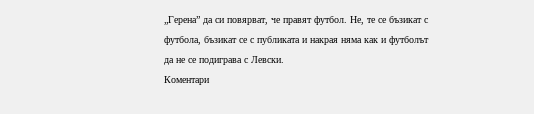„Герена” да си повярват, че правят футбол. Не, те се бъзикат с футбола, бъзикат се с публиката и накрая няма как и футболът да не се подиграва с Левски.
Коментари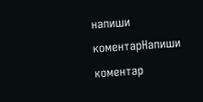напиши коментарНапиши коментар